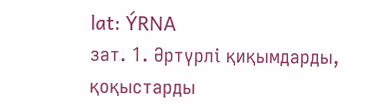lat: ÝRNA
зат. 1. Әртүрлі қиқымдарды, қоқыстарды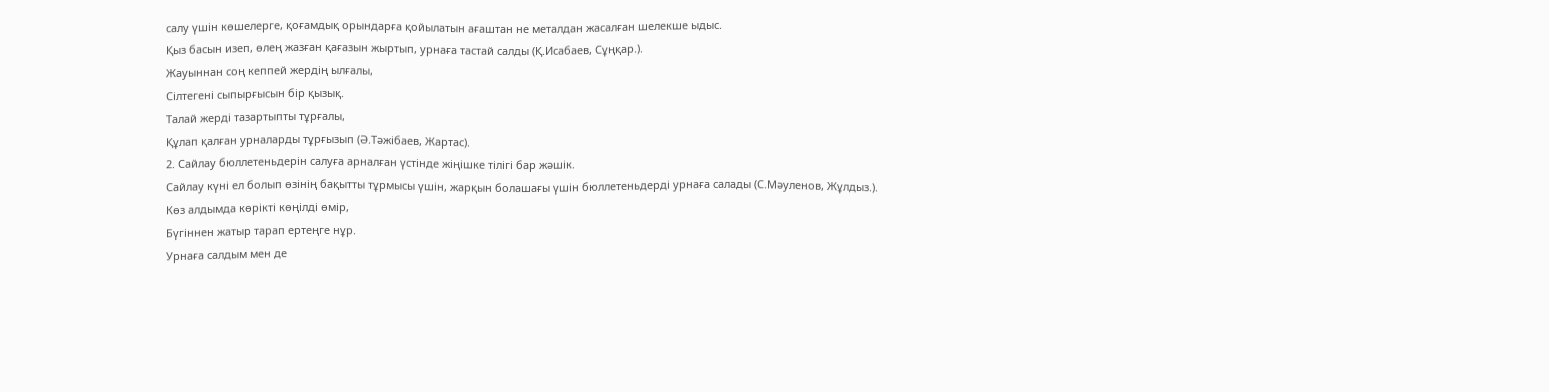салу үшін көшелерге, қоғамдық орындарға қойылатын ағаштан не металдан жасалған шелекше ыдыс.
Қыз басын изеп, өлең жазған қағазын жыртып, урнаға тастай салды (Қ.Исабаев, Сұңқар.).
Жауыннан соң кеппей жердің ылғалы,
Сілтегені сыпырғысын бір қызық.
Талай жерді тазартыпты тұрғалы,
Құлап қалған урналарды тұрғызып (Ә.Тәжібаев, Жартас).
2. Сайлау бюллетеньдерін салуға арналған үстінде жіңішке тілігі бар жәшік.
Сайлау күні ел болып өзінің бақытты тұрмысы үшін, жарқын болашағы үшін бюллетеньдерді урнаға салады (С.Мәуленов, Жұлдыз.).
Көз алдымда көрікті көңілді өмір,
Бүгіннен жатыр тарап ертеңге нұр.
Урнаға салдым мен де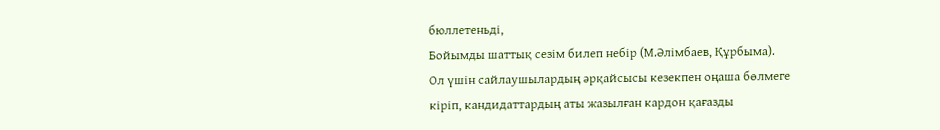бюллетеньді,
Бойымды шаттық сезім билеп небір (М.Әлімбаев, Құрбыма).
Ол үшін сайлаушылардың әрқайсысы кезекпен оңаша бөлмеге кіріп, кандидаттардың аты жазылған кардон қағазды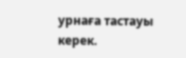урнаға тастауы керек.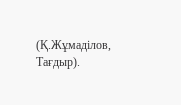(Қ.Жұмаділов, Тағдыр).